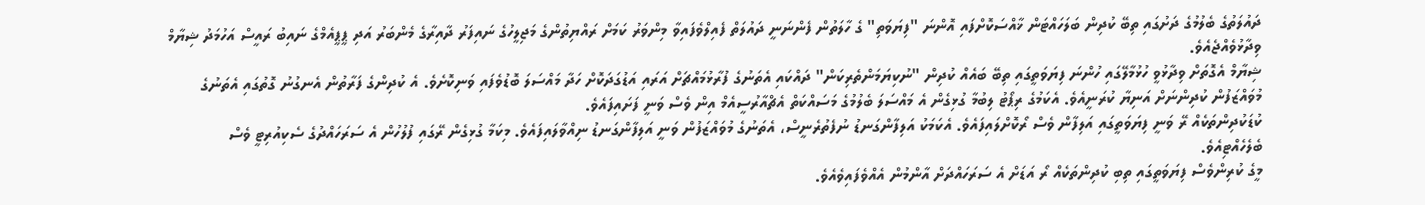ދައުލަތުގެ ބެލުމުގެ ދަށުގައި ތިބޭ ކުދިން ބަލަހައްޓަން ޚާއްސަކޮށްފައި އޮންނަ "ފިޔަވަތި" ގެ ހާލަތުން ފެންނަނީ ދައުލަތް ފެއިލްވެފައިވާ މިންވަރު ކަމަށް ރައްޔިތުންގެ މަޖިލީހުގެ ނައިފަރު ދާއިރާގެ މެންބަރު އަދި ޕީޕީއެމްގެ ނައިބު ރައީސް އަހުމަދު ޝިޔާމް ވިދާޅުވެއްޖެއެވެ.
ޝިޔާމް އެގޮތަށް ވިދާޅުވީ ހުޅުމާލޭގައި ހުންނަ ފިޔަވަތީގައި ތިބޭ ބައެއް ކުދިން "ނުކިޔަމަންތެރިކަން" ދައްކައި އެތަނުގެ ފުރާޅުމައްޗަށް އަރައި އަޑުގަދަކޮށް ހަދާ މައްސަލަ ބޮޑުވެފައި ވަނިކޮށެވެ. އެ ކުދިންގެ ފަރާތުން އެނގުނު ގޮތުގައި އެތަނުގެ މުވައްޒަފުން ކުދިންނަށް އަނިޔާ ކުރަނީއެވެ. އެކަމުގެ ރިޕޯޓު ލިބުމާ ގުޅިގެން އެ މައްސަލަ ބެލުމުގެ މަސައްކަތް އެޗްއާރުސީއެމް އިން ވެސް ވަނީ ފަށައިފައެވެ.
ކުޑަކުދިންތަކެއް ރޭ ވަނީ ފިޔަވަތީގައި އަލިފާން ވެސް ރޯކޮށްލައިފައެވެ. އެކަމަކު އަލިފާންގަނޑު ނުފެތުރެނީސް، އެތަނުގެ މުވައްޒަފުން ވަނީ އަލިފާންގަނޑު ނިއްވާލައިފައެވެ. މިކަމާ ގުޅިގެން ރޭގައި ފުލުހުން އެ ސަރަހައްދުގެ ސެކިއުރިޓީ ވެސް ބެލެހެއްޓިއެވެ.
މީގެ ކުރިންވެސް ފިޔަވަތީގައި ތިބި ކުދިންތަކެއް ރޯ އަޑަށް އެ ސަރަހައްދަށް އާންމުން އެއްވެފައިވެއެވެ.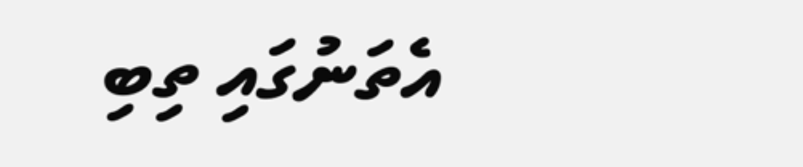އެތަނުގައި ތިބި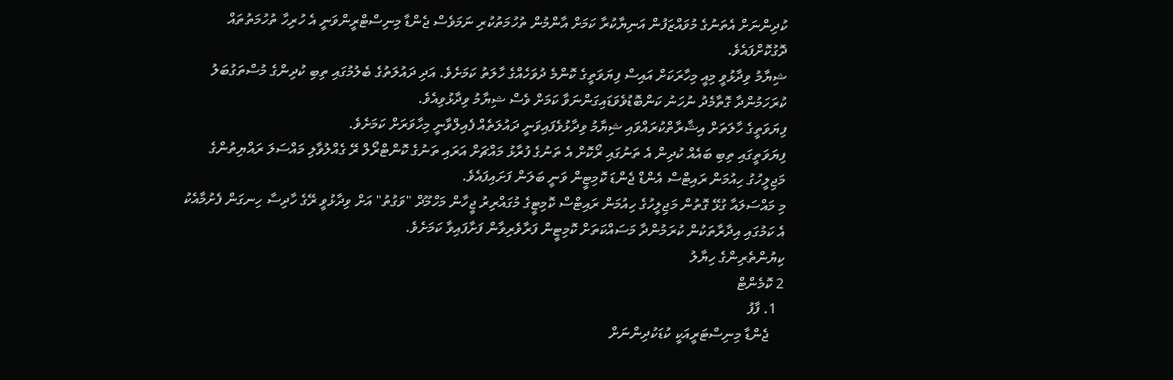ކުދިންނަށް އެތަނުގެ މުވައްޒަފުން އަނިޔާކުރާ ކަމަށް އާންމުން ތުހުމަތުކުރި ނަމަވެސް ޖެންޑާ މިނިސްޓްރީންވަނީ އެ ހުރިހާ ތުހުމަތުތައް ދޮގުކޮށްފައެވެ.
ޝިޔާމު ވިދާޅުވީ މިއީ މިހާރަކަށް އައިސް ފިޔަވަތީގެ ކޮންމެ ދުވަހެއްގެ ހާލަތު ކަމަށެވެ. އަދި ދައުލަތުގެ ބެލުމުގައި ތިބި ކުދިންގެ މުސްތަގުބަލު ކުރަހަމުންދާ ގޮތާމެދު ނުހަނު ކަންބޮޑުވެވަޑައިގަންނަވާ ކަމަށް ވެސް ޝިޔާމު ވިދާޅުވިއެވެ.
ފިޔަވަތީގެ ހާލަތަށް އިޝާރާތްކުރައްވައި ޝިޔާމު ވިދާޅުވެފައިވަނީ ދައުލަތެއް ފެއިލްވާނީ މިހާވަރަށް ކަމަށެވެ.
ފިޔަވަތީގައި ތިބި ބައެއް ކުދިން އެ ތަނުގައި ރޯކޮށް އެ ތަނުގެ ފުރާޅު މައްޗަށް އަރައި ތަނުގެ ކޮންޓްރޯލް ރޭ ގެއްލުވާލި މައްސަލަ ރައްޔިތުންގެ މަޖިލީހުގު ހިއުމަން ރައިޓްސް އެންޑް ޖެންޑަ ކޮމިޓީން ވަނީ ބަލަން ފަށައިފައެވެ.
މި މައްސަލައާ ގުޅޭ ގޮތުން މަޖިލީހުގެ ހިއުމަން ރައިޓްސް ކޮމިޓީގެ މުގައްރިރު ޖީހާން މަހްމޫދް "ވަގުތު" އަށް ވިދާޅުވީ ރޭގެ ހާދިސާ ހިނގަން ފެށުމާއެކު އެ ކަމުގައި އިދާރާތަކުން ކުރަމުންދާ މަސައްކަތަށް ކޮމިޓީން ފަރާވެރިވާން ފަށާފައިވާ ކަމަށެވެ.
ކިޔުންތެރިންގެ ހިޔާލު
2 ކޮމެންޓް
  1. ފާފު
    ޖެންޑާ މިނިސްޓަރީއަކީ ކުޑަކުދިންނަށް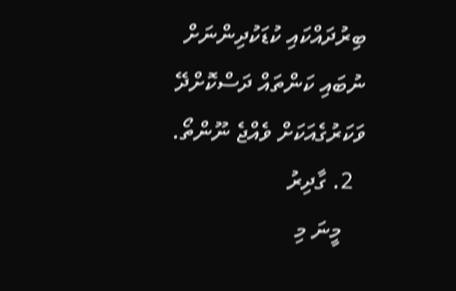ބިރުދައްކައި ކުޑަކުދިންނަށް ނުބައި ކަންތައް ދަސްކޮށްދޭ ވަކަރުގެއަކަށް ވެއްޖެ ނޫންތޯ.
  2. ގާދިރު
    މީނަ މި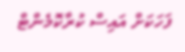ފަހަކަށް އައިސް ކުރާކޮމެންޓް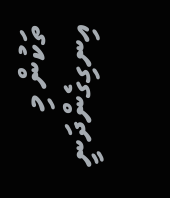ތަކުން މި އިނގިގެންދަނީ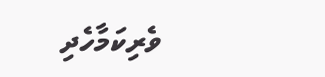ވެރިކަމާހެދި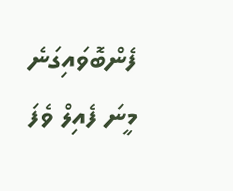ފެންބޮވައިގަނެ މީނަ ފެއިލް ވެފަ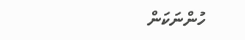ހުންނަކަން